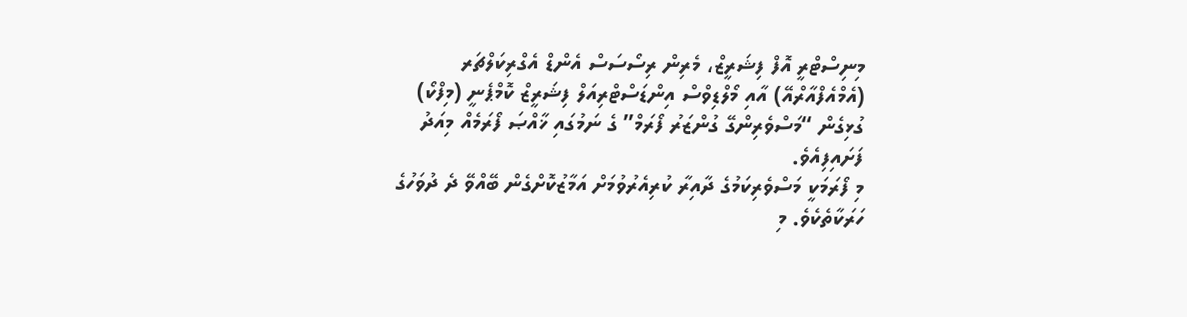މިނިސްޓްރީ އޮފް ފިޝަރީޒް، މެރިން ރިސޯސަސް އެންޑް އެގްރިކަލްޗަރ (އެމްއެފްއާރްއޭ) އާއި މޯލްޑިވްސް އިންޑަސްޓްރިއަލް ފިޝަރީޒް ކޮމްޕެނީ (މިފްކޯ) ގުޅިގެން “މަސްވެރިންގޭ ގުންޒަރު ފޯރަމް” ގެ ނަމުގައި ޚާއްޞަ ފޯރަމެއް މިއަދު ފަށައިފިއެވެ.
މި ފޯރަމަކީ މަސްވެރިކަމުގެ ދާއިރާ ކުރިއެރުވުމަށް އަމާޒުކޮށްގެން ބޭއްވޭ ދެ ދުވަހުގެ ހަރަކާތެކެވެ. މި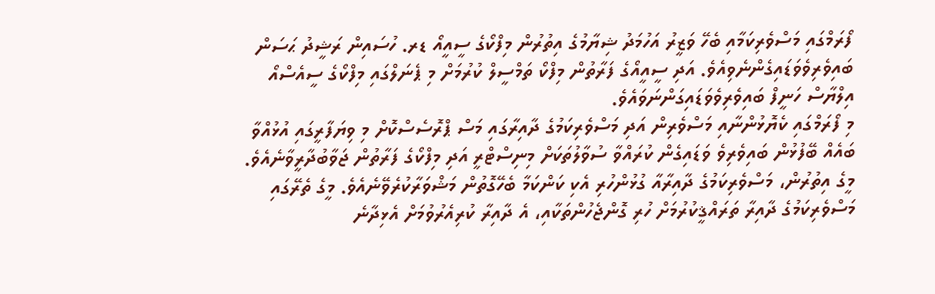ފޯރަމްގައި މަސްވެރިކަމާއި ބެހޭ ވަޒީރު އަހުމަދު ޝިޔާމުގެ އިތުރުން މިފްކޯގެ ސީއީއޯ ޑރ. ހުސައިން ރަޝީދު ޙަސަން ބައިވެރިވެވަޑައިގެންނެވިއެވެ. އަދި ސީއީއޯގެ ފަރާތުން މިފްކޯ ތަމްސީލް ކުރުމަށް މި ޕެނަލްގައި މިފްކޯގެ ސީއެސްއޯ އިލްޔާސް ހަނީފް ބައިވެރިވެވަޑައިގަންނަވައެވެ.
މި ފޯރަމްގައި ކެޔޮޅުންނާއި މަސްވެރިން އަދި މަސްވެރިކަމުގެ ދާއިރާގައި މަސް ޕްރޮސެސްކޮށް މި ވިޔަފާރީގައި އުޅުއްވާ ބައެއް ބޭފުޅުން ބައިވެރިވެ ވަޑައިގެން ކުރައްވާ ސުވާލުތަކަށް މިނިސްޓްރީ އަދި މިފްކޯގެ ފަރާތުން ޖަވާބުދާރީވާނެއެވެ. މީގެ އިތުރުން، މަސްވެރިކަމުގެ ދާއިރާއާ ގުޅުންހުރި އެކި ކަންކަމާ ބެހޭގޮތުން މަޝްވަރާކުރެވޭނެއެވެ. މީގެ ތެރޭގައި މަސްވެރިކަމުގެ ދާއިރާ ތަރައްޤީކުރުމަށް ހުރި ގޮންޖެހުންތަކާއި، އެ ދާއިރާ ކުރިއެރުވުމަށް އެޅިދާނެ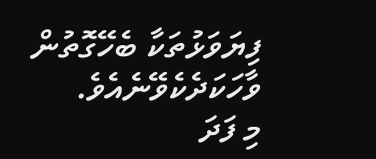ފިޔަވަޅުތަކާ ބެހޭގޮތުން ވާހަކަދެކެވޭނެއެވެ.
މި ފަދަ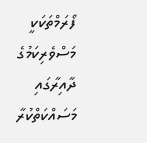ފޯރަމްތަކަކީ މަސްވެރިކަމުގެ ދާއިރާގައި މަސައްކަތްކުރާ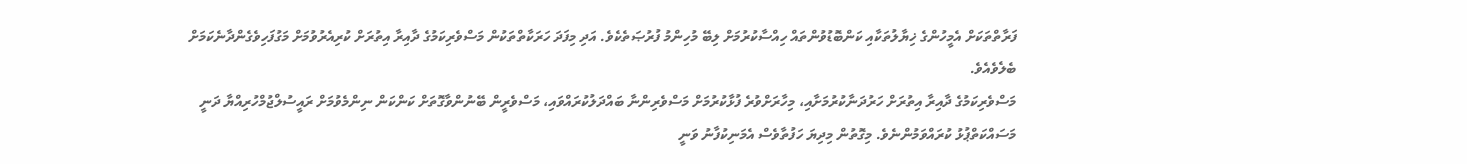ފަރާތްތަކަށް އެމީހުންގެ ޚިޔާލުތަކާއި ކަންބޮޑުވުންތައް ހިއްސާކުރުމަށް ލިބޭ މުހިންމު ފުރުޞަތެކެވެ. އަދި މިފަދަ ހަރަކާތްތަކުން މަސްވެރިކަމުގެ ދާއިރާ އިތުރަށް ކުރިއެރުވުމަށް މަގުފަހިވެގެންދާނެކަމަށް ބެލެވެއެވެ.
މަސްވެރިކަމުގެ ދާއިރާ އިތުރަށް ހަރުދަނާކުރުމަށާއި، މިހާރަށްވުރެ ފުޅާކުރުމަށް މަސްވެރިންނާ ބައްދަލުކުރައްވައި، މަސްވެރީން ބޭނުންވާގޮތަށް ކަންކަން ނިންމެވުމަށް ރައީސުލްޖުމްހުރިއްޔާ ދަނީ މަސައްކަތްޕުޅު ކުރައްވަމުންނެވެ. މިގޮތުން މިދިޔަ ހަފުތާވެސް އެމަނިކުފާނު ވަނީ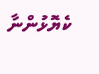ކެޔޮޅުންނާ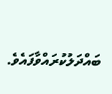ބައްދަލުކުރައްވާފައެވެ.